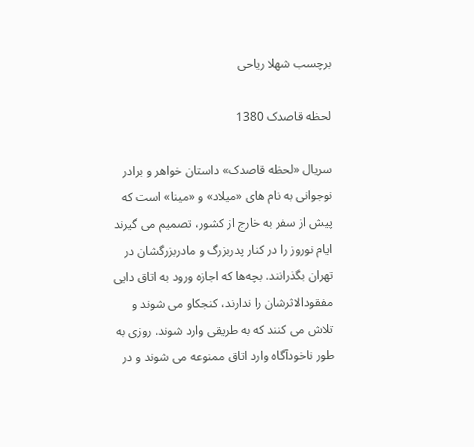برچسب شهلا ریاحی

لحظه قاصدک 1380

سریال «لحظه قاصدک» داستان خواهر و برادر نوجوانی به نام های «میلاد» و «مینا» است که پیش از سفر به خارج از کشور، تصمیم می گیرند ایام نوروز را در کنار پدربزرگ و مادربزرگشان در تهران بگذرانند. بچه‌ها که اجازه ورود به اتاق دایی مفقودالاثرشان را ندارند، کنجکاو می شوند و تلاش می کنند که به طریقی وارد شوند. روزی به طور ناخودآگاه وارد اتاق ممنوعه می شوند و در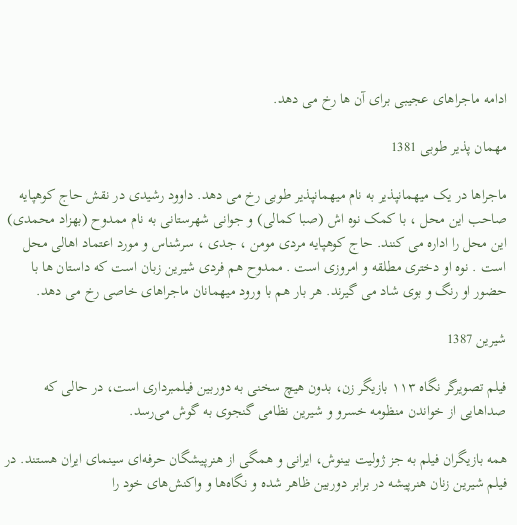ادامه ماجراهای عجیبی برای آن ها رخ می دهد.

مهمان پذیر طوبی 1381

ماجراها در یک میهمانپذیر به نام میهمانپذیر طوبی رخ می دهد. داوود رشیدی در نقش حاج کوهپایه صاحب این محل ، با کمک نوه اش (صبا کمالی) و جوانی شهرستانی به نام ممدوح (بهزاد محمدی) این محل را اداره می کنند. حاج کوهپایه مردی مومن ، جدی ، سرشناس و مورد اعتماد اهالی محل است . نوه او دختری مطلقه و امروزی است . ممدوح هم فردی شیرین زبان است که داستان ها با حضور او رنگ و بوی شاد می گیرند. هر بار هم با ورود میهمانان ماجراهای خاصی رخ می دهد.

شیرین 1387

فیلم تصویرگر نگاه ۱۱۳ بازیگر زن، بدون هیچ سخنی به دوربین فیلمبرداری است، در حالی که صداهایی از خواندن منظومه خسرو و شیرین نظامی گنجوی به گوش می‌رسد.

همه بازیگران فیلم به جز ژولیت بینوش، ایرانی و همگی از هنرپیشگان حرفه‌ای سینمای ایران هستند. در فیلم شیرین زنان هنرپیشه در برابر دوربین ظاهر شده و نگاه‌ها و واکنش‌های خود را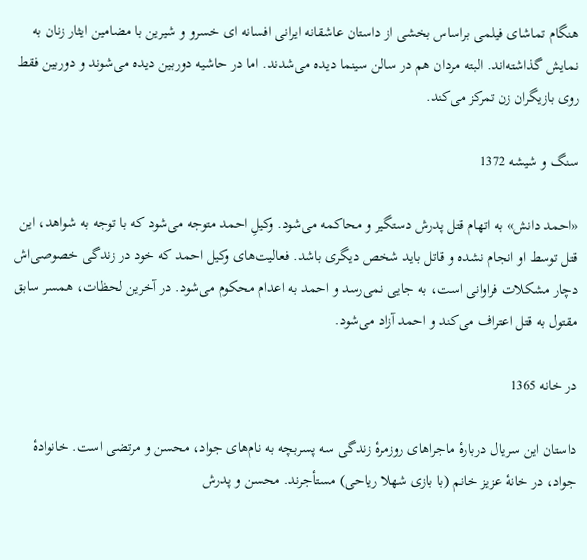هنگام تماشای فیلمی براساس بخشی از داستان عاشقانه ایرانی افسانه ای خسرو و شیرین با مضامین ایثار زنان به نمایش گذاشته‌اند. البته مردان هم در سالن سینما دیده می‌شدند. اما در حاشیه دوربین دیده می‌شوند و دوربین فقط روی بازیگران زن تمرکز می‌کند.

سنگ و شیشه 1372

«احمد دانش» به اتهام قتل پدرش دستگیر و محاکمه می‌شود. وکیلِ احمد متوجه می‌شود که با توجه به شواهد، این قتل توسط او انجام نشده و قاتل باید شخص دیگری باشد. فعالیت‌های وکیل احمد که خود در زندگی خصوصی‌اش دچار مشکلات فراوانی است، به جایی نمی‌رسد و احمد به اعدام محکوم می‌شود. در آخرین لحظات، همسر سابق مقتول به قتل اعتراف می‌کند و احمد آزاد می‌شود.

در خانه 1365

داستان این سریال دربارهٔ ماجراهای روزمرهٔ زندگی سه پسربچه به نام‌های جواد، محسن و مرتضی است. خانوادهٔ جواد، در خانهٔ عزیز خانم (با بازی شهلا ریاحی) مستأجرند. محسن و پدرش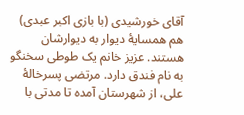آقای خورشیدی (با بازی اکبر عبدی) هم همسایهٔ دیوار به دیوارشان هستند. عزیز خانم یک طوطی سخنگو به نام فندق دارد. مرتضی پسرخالهٔ علی، از شهرستان آمده تا مدتی با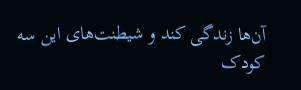آن‌ها زندگی کند و شیطنت‌های این سه کودک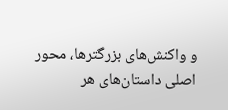و واکنش‌های بزرگترها، محور اصلی داستان‌های هر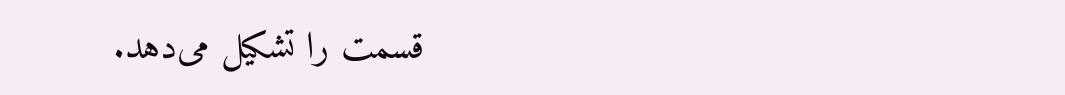قسمت را تشکیل می‌دهد.